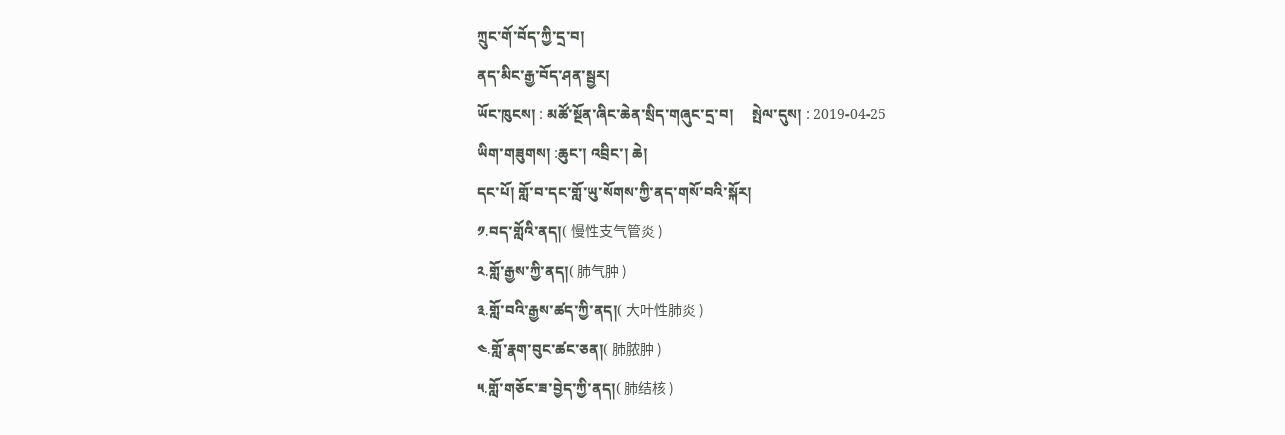ཀྲུང་གོ་བོད་ཀྱི་དྲ་བ།
ནད་མིང་རྒྱ་བོད་ཤན་སྦྱར།
ཡོང་ཁུངས། : མཚོ་སྔོན་ཞིང་ཆེན་སྲིད་གཞུང་དྲ་བ།     སྤེལ་དུས། : 2019-04-25
ཡིག་གཟུགས། :ཆུང་། འབྲིང་། ཆེ།
དང་པོ། གློ་བ་དང་གློ་ཡུ་སོགས་ཀྱི་ནད་གསོ་བའི་སྐོར།
༡.བད་གློའི་ནད།( 慢性支气管炎 )
༢.གློ་རྒྱས་ཀྱི་ནད།( 肺气肿 )
༣.གློ་བའི་རྒྱས་ཚད་ཀྱི་ནད།( 大叶性肺炎 )
༤.གློ་རྣག་བུང་ཚང་ཅན།( 肺脓肿 )
༥.གློ་གཅོང་ཟ་བྱེད་ཀྱི་ནད།( 肺结核 )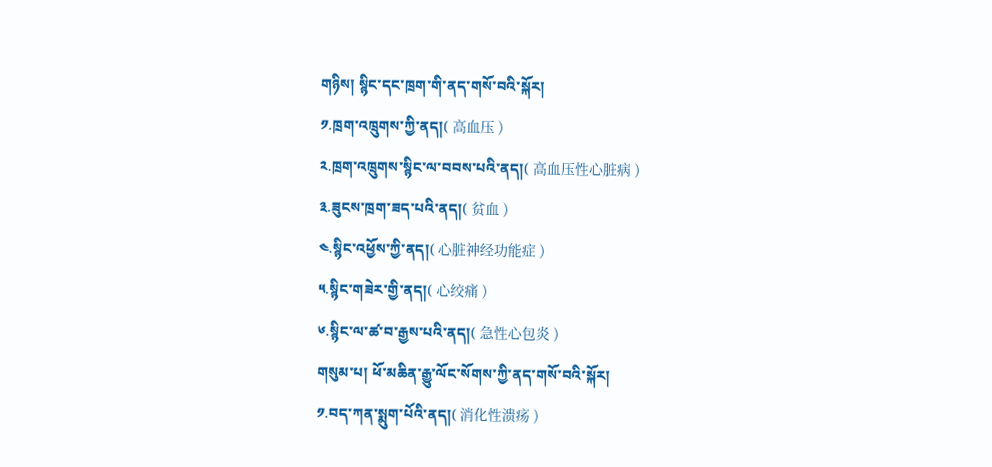གཉིས། སྙིང་དང་ཁྲག་གི་ནད་གསོ་བའི་སྐོར།
༡.ཁྲག་འཁྲུགས་ཀྱི་ནད།( 高血压 )
༢.ཁྲག་འཁྲུགས་སྙིང་ལ་བབས་པའི་ནད།( 高血压性心脏病 )
༣.ཟུངས་ཁྲག་ཟད་པའི་ནད།( 贫血 )
༤.སྙིང་འཕྱོས་ཀྱི་ནད།( 心脏神经功能症 )
༥.སྙིང་གཟེར་གྱི་ནད།( 心绞痛 )
༦.སྙིང་ལ་ཚ་བ་རྒྱས་པའི་ནད།( 急性心包炎 )
གསུམ་པ། ཕོ་མཆིན་རྒྱུ་ལོང་སོགས་ཀྱི་ནད་གསོ་བའི་སྐོར།
༡.བད་ཀན་སྨུག་པོའི་ནད།( 消化性溃疡 )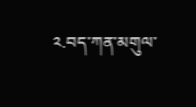༢.བད་ཀན་མགུལ་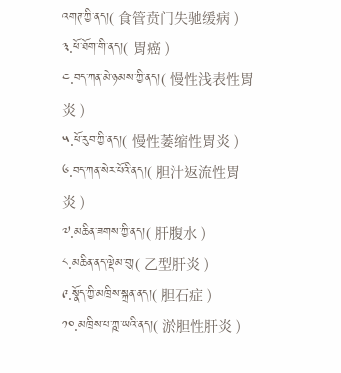འགཊ་ཀྱི་ནད།( 食管贲门失驰缓病 )
༣.ཕོ་ཐོག་གི་ནད།( 胃癌 )
༤.བད་ཀན་མེ་ཉམས་ཀྱི་ནད།( 慢性浅表性胃炎 )
༥.ཕོ་རུབ་ཀྱི་ནད།( 慢性萎缩性胃炎 )
༦.བད་ཀན་སེར་པོའི་ནད།( 胆汁返流性胃炎 )
༧.མཆིན་ཟགས་ཀྱི་ནད།( 肝腹水 )
༨.མཆིན་ནད་ལྡེམ་བུ།( 乙型肝炎 )
༩.སྣོད་ཀྱི་མཁྲིས་སྐྲན་ནད།( 胆石症 )
༡༠.མཁྲིས་པ་ཀྵ་ཡའི་ནད།( 淤胆性肝炎 )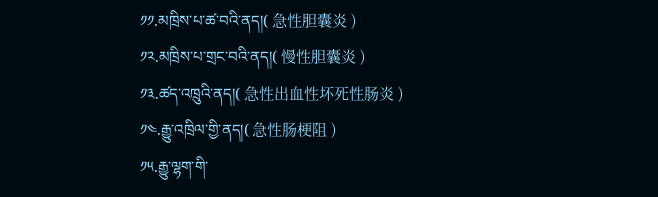༡༡.མཁྲིས་པ་ཚ་བའི་ནད།( 急性胆囊炎 )
༡༢.མཁྲིས་པ་གྲང་བའི་ནད།( 慢性胆囊炎 )
༡༣.ཚད་འཁྲུའི་ནད།( 急性出血性坏死性肠炎 )
༡༤.རྒྱུ་འཁྲིལ་གྱི་ནད།( 急性肠梗阻 )
༡༥.རྒྱུ་ལྷག་གི་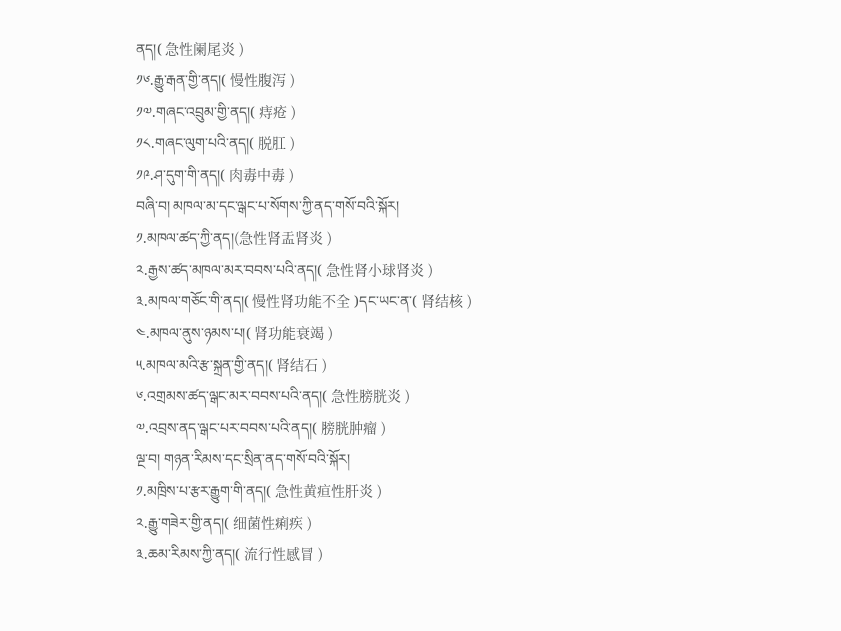ནད།( 急性阑尾炎 )
༡༦.རྒྱུ་རྒན་གྱི་ནད།( 慢性腹泻 )
༡༧.གཞང་འབྲུམ་གྱི་ནད།( 痔疮 )
༡༨.གཞང་ལུག་པའི་ནད།( 脱肛 )
༡༩.ཤ་དུག་གི་ནད།( 肉毒中毒 )
བཞི་བ། མཁལ་མ་དང་ལྒང་པ་སོགས་ཀྱི་ནད་གསོ་བའི་སྐོར།
༡.མཁལ་ཚད་ཀྱི་ནད།(急性肾盂肾炎 )
༢.རྒྱས་ཚད་མཁལ་མར་བབས་པའི་ནད།( 急性肾小球肾炎 )
༣.མཁལ་གཅོང་གི་ནད།( 慢性肾功能不全 )དང་ཡང་ན་( 肾结核 )
༤.མཁལ་ནུས་ཉམས་པ།( 肾功能衰竭 )
༥.མཁལ་མའི་རྩ་སྐྲན་གྱི་ནད།( 肾结石 )
༦.འགྲམས་ཚད་ལྒང་མར་བབས་པའི་ནད།( 急性膀胱炎 )
༧.འབྲས་ནད་ལྒང་པར་བབས་པའི་ནད།( 膀胱肿瘤 )
ལྔ་བ། གཉན་རིམས་དང་སྲིན་ནད་གསོ་བའི་སྐོར།
༡.མཁྲིས་པ་རྩར་རྒྱུག་གི་ནད།( 急性黄疸性肝炎 )
༢.རྒྱུ་གཟེར་གྱི་ནད།( 细菌性痢疾 )
༣.ཆམ་རིམས་ཀྱི་ནད།( 流行性感冒 )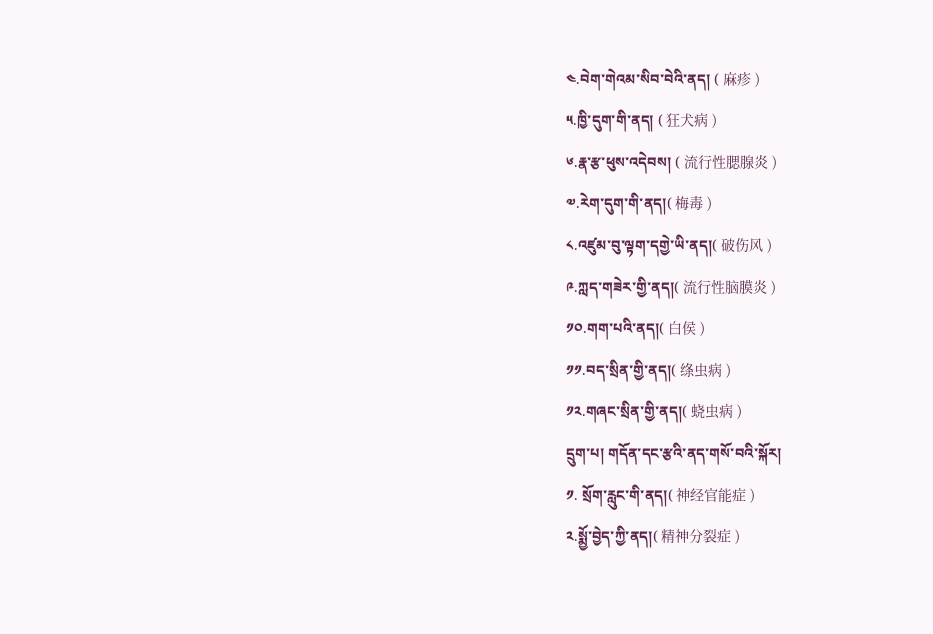༤.བེག་གེའམ་སིབ་བེའི་ནད། ( 麻疹 )
༥.ཁྱི་དུག་གི་ནད། ( 狂犬病 )
༦.རྣ་རྩ་ཕུས་འདེབས། ( 流行性腮腺炎 )
༧.རེག་དུག་གི་ནད།( 梅毒 )
༨.འཛུམ་བུ་ལྟག་དགྱེ་ཡི་ནད།( 破伤风 )
༩.ཀླད་གཟེར་གྱི་ནད།( 流行性脑膜炎 )
༡༠.གག་པའི་ནད།( 白侯 )
༡༡.བད་སྲིན་གྱི་ནད།( 绦虫病 )
༡༢.གཞང་སྲིན་གྱི་ནད།( 蛲虫病 )
དྲུག་པ། གདོན་དང་རྩའི་ནད་གསོ་བའི་སྐོར།
༡. སྲོག་རླུང་གི་ནད།( 神经官能症 )
༢.སྨྱོ་བྱེད་ཀྱི་ནད།( 精神分裂症 )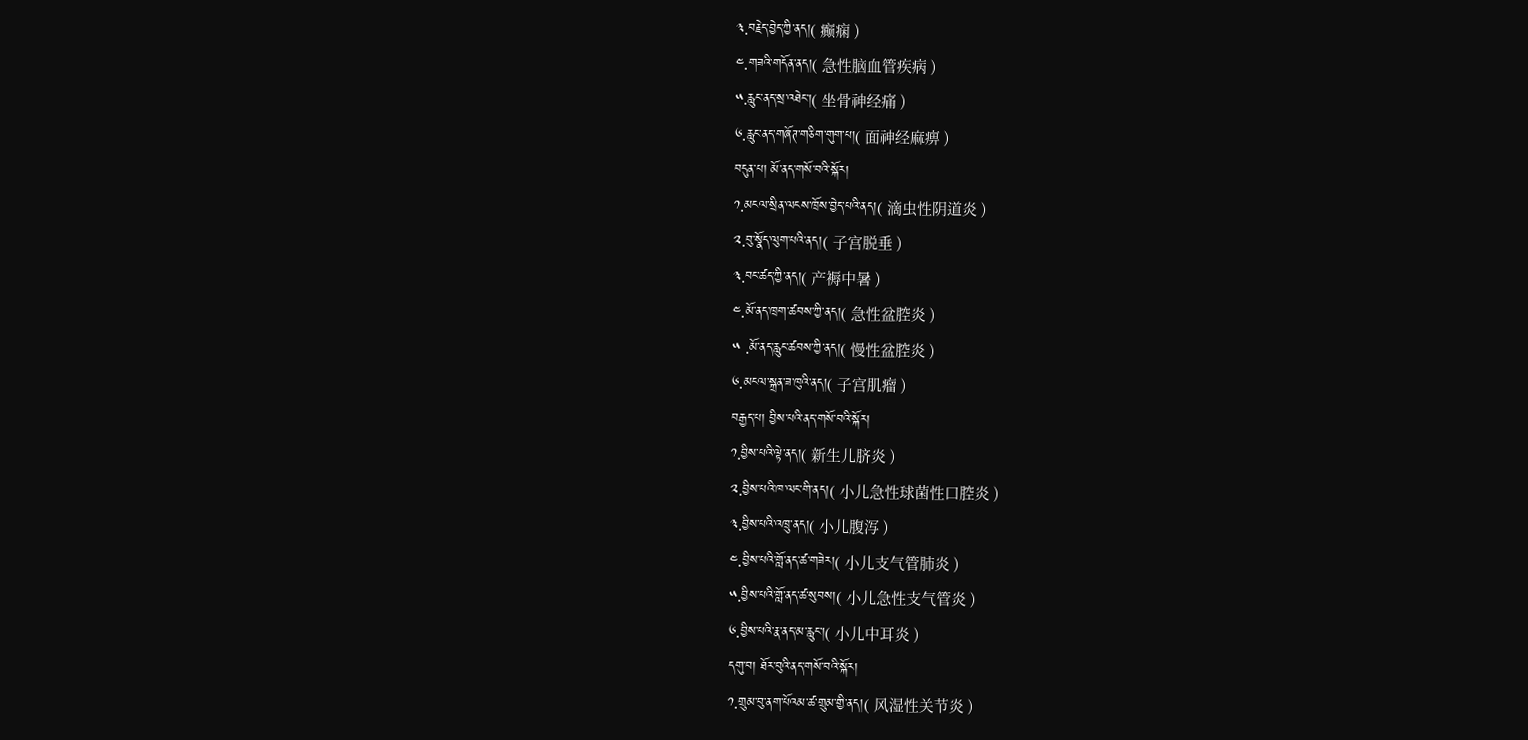༣.བརྗེད་བྱེད་ཀྱི་ནད།( 癫痫 )
༤.གཟའི་གདོན་ནད།( 急性脑血管疾病 )
༥.རླུང་ནད་སྲ་འཐེང་།( 坐骨神经痛 )
༦.རླུང་ནད་གཞོཊ་གཅིག་གུག་པ།( 面神经麻痹 )
བདུན་པ། མོ་ནད་གསོ་བའི་སྐོར།
༡.མངལ་སྲིན་ལངས་ཁྲོས་བྱེད་པའི་ནད།( 滴虫性阴道炎 )
༢.བུ་སྣོད་ལུག་པའི་ནད།( 子宫脱垂 )
༣.བང་ཚད་ཀྱི་ནད།( 产褥中暑 )
༤.མོ་ནད་ཁྲག་ཚབས་ཀྱི་ནད།( 急性盆腔炎 )
༥ .མོ་ནད་རླུང་ཚབས་ཀྱི་ནད།( 慢性盆腔炎 )
༦.མངལ་སྐྲན་ཟ་ཁུའི་ནད།( 子宫肌瘤 )
བརྒྱད་པ། བྱིས་པའི་ནད་གསོ་བའི་སྐོར།
༡.བྱིས་པའི་ལྟེ་ནད།( 新生儿脐炎 )
༢.བྱིས་པའི་ཁ་ལང་གི་ནད།( 小儿急性球菌性口腔炎 )
༣.བྱིས་པའི་འཁྲུ་ནད།( 小儿腹泻 )
༤.བྱིས་པའི་གློ་ནད་ཚ་གཟེར།( 小儿支气管肺炎 )
༥.བྱིས་པའི་གློ་ནད་ཚ་སུབས།( 小儿急性支气管炎 )
༦.བྱིས་པའི་རྣ་ནད་མ་རླུང་།( 小儿中耳炎 )
དགུ་བ། ཐོར་བུའི་ནད་གསོ་བའི་སྐོར།
༡.གྲུམ་བུ་ནག་པོའམ་ཚ་གྲུམ་གྱི་ནད།( 风湿性关节炎 )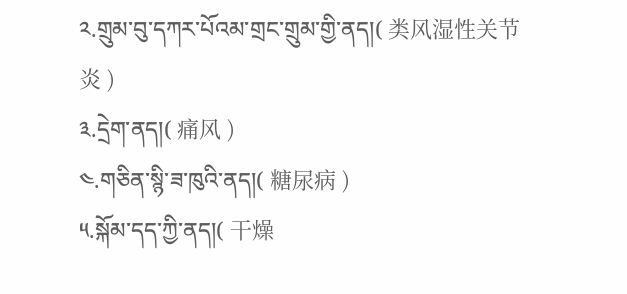༢.གྲུམ་བུ་དཀར་པོའམ་གྲང་གྲུམ་གྱི་ནད།( 类风湿性关节炎 )
༣.དྲེག་ནད།( 痛风 )
༤.གཅིན་སྙི་ཟ་ཁུའི་ནད།( 糖尿病 )
༥.སྐོམ་དད་ཀྱི་ནད།( 干燥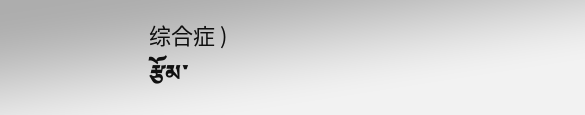综合症 )
རྩོམ་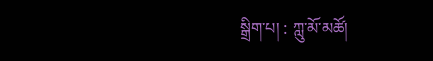སྒྲིག་པ། : ཀླུ་མོ་མཚོ།